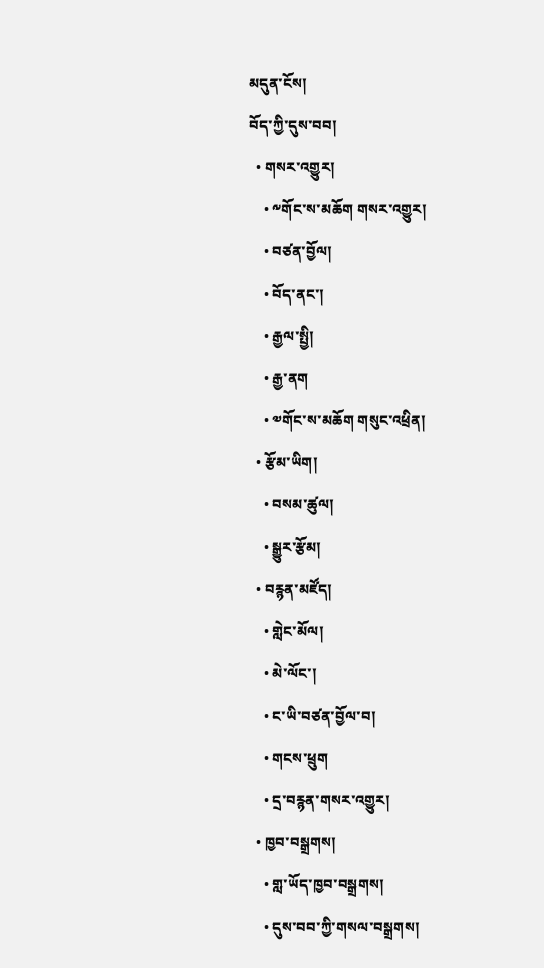མདུན་ངོས།
བོད་ཀྱི་དུས་བབ།
  • གསར་འགྱུར།
    • ༸གོང་ས་མཆོག གསར་འགྱུར།
    • བཙན་བྱོལ།
    • བོད་ནང་།
    • རྒྱལ་སྤྱི།
    • རྒྱ་ནག
    • ༧གོང་ས་མཆོག གསུང་འཕྲིན།
  • རྩོམ་ཡིག།
    • བསམ་ཚུལ།
    • སྒྱུར་རྩོམ།
  • བརྙན་མཛོད།
    • གླེང་མོལ།
    • མེ་ལོང་།
    • ང་ཡི་བཙན་བྱོལ་བ།
    • གངས་ཕྲུག
    • དྲ་བརྙན་གསར་འགྱུར།
  • ཁྱབ་བསྒྲགས།
    • གླ་ཡོད་ཁྱབ་བསྒྲགས།
    • དུས་བབ་ཀྱི་གསལ་བསྒྲགས།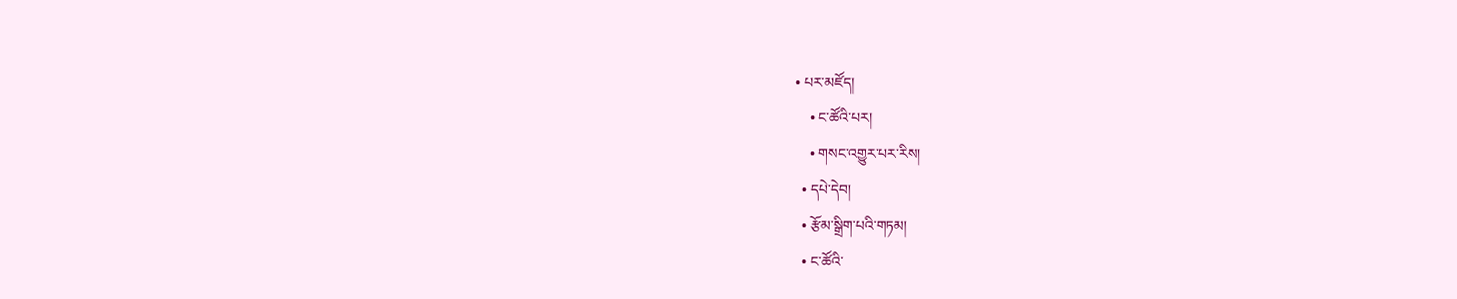• པར་མཛོད།
    • ང་ཚོའི་པར།
    • གསང་འགྱུར་པར་རིས།
  • དཔེ་དེབ།
  • རྩོམ་སྒྲིག་པའི་གཏམ།
  • ང་ཚོའི་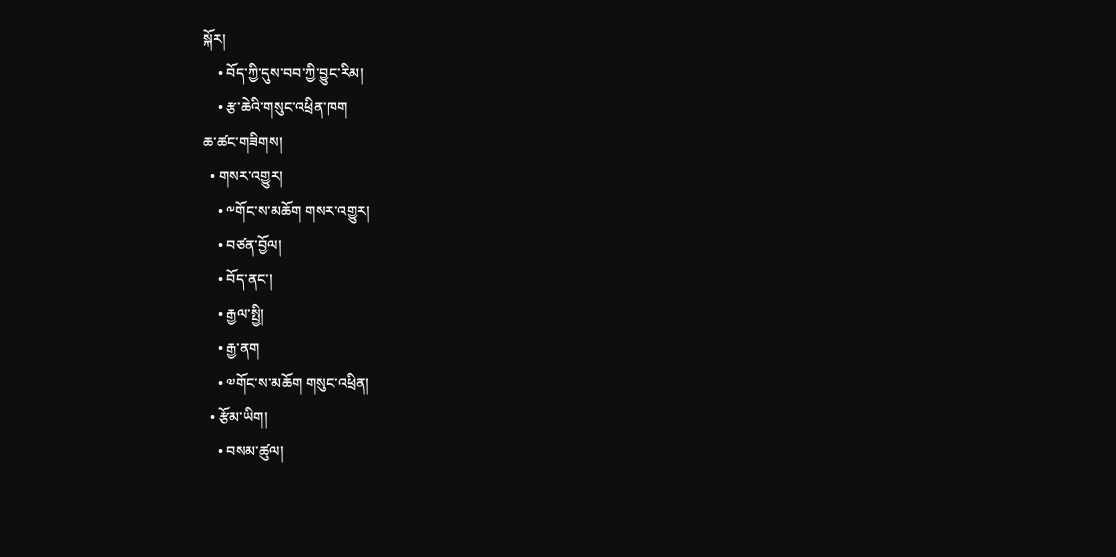སྐོར།
    • བོད་ཀྱི་དུས་བབ་ཀྱི་བྱུང་རིམ།
    • རྩ་ཆེའི་གསུང་འཕྲིན་ཁག
ཆ་ཚང་གཟིགས།
  • གསར་འགྱུར།
    • ༸གོང་ས་མཆོག གསར་འགྱུར།
    • བཙན་བྱོལ།
    • བོད་ནང་།
    • རྒྱལ་སྤྱི།
    • རྒྱ་ནག
    • ༧གོང་ས་མཆོག གསུང་འཕྲིན།
  • རྩོམ་ཡིག།
    • བསམ་ཚུལ།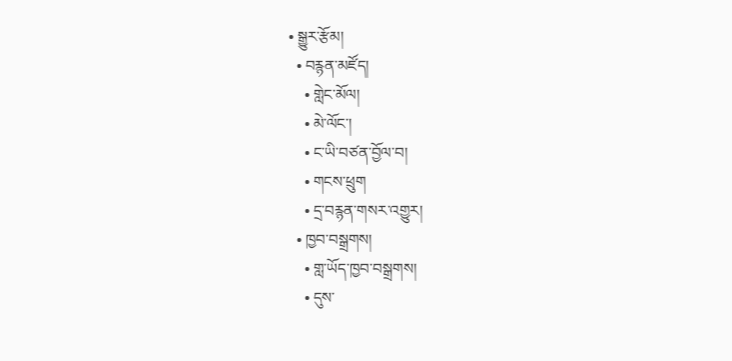• སྒྱུར་རྩོམ།
  • བརྙན་མཛོད།
    • གླེང་མོལ།
    • མེ་ལོང་།
    • ང་ཡི་བཙན་བྱོལ་བ།
    • གངས་ཕྲུག
    • དྲ་བརྙན་གསར་འགྱུར།
  • ཁྱབ་བསྒྲགས།
    • གླ་ཡོད་ཁྱབ་བསྒྲགས།
    • དུས་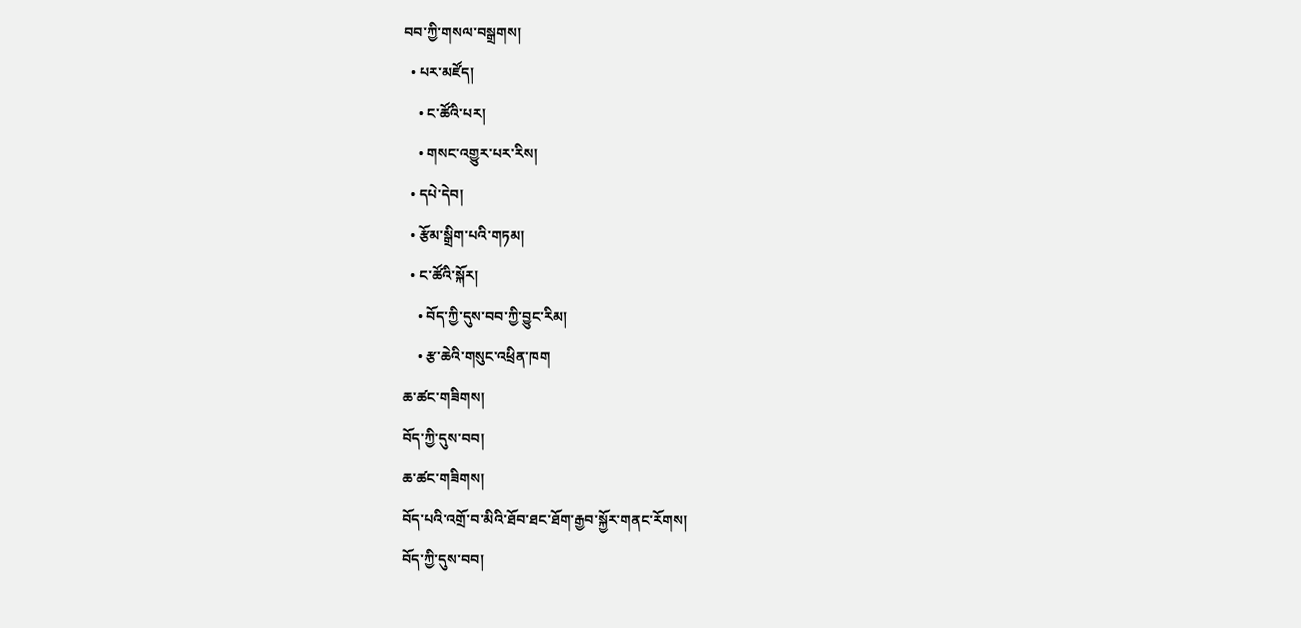བབ་ཀྱི་གསལ་བསྒྲགས།
  • པར་མཛོད།
    • ང་ཚོའི་པར།
    • གསང་འགྱུར་པར་རིས།
  • དཔེ་དེབ།
  • རྩོམ་སྒྲིག་པའི་གཏམ།
  • ང་ཚོའི་སྐོར།
    • བོད་ཀྱི་དུས་བབ་ཀྱི་བྱུང་རིམ།
    • རྩ་ཆེའི་གསུང་འཕྲིན་ཁག
ཆ་ཚང་གཟིགས།
བོད་ཀྱི་དུས་བབ།
ཆ་ཚང་གཟིགས།
བོད་པའི་འགྲོ་བ་མིའི་ཐོབ་ཐང་ཐོག་རྒྱབ་སྐྱོར་གནང་རོགས།
བོད་ཀྱི་དུས་བབ།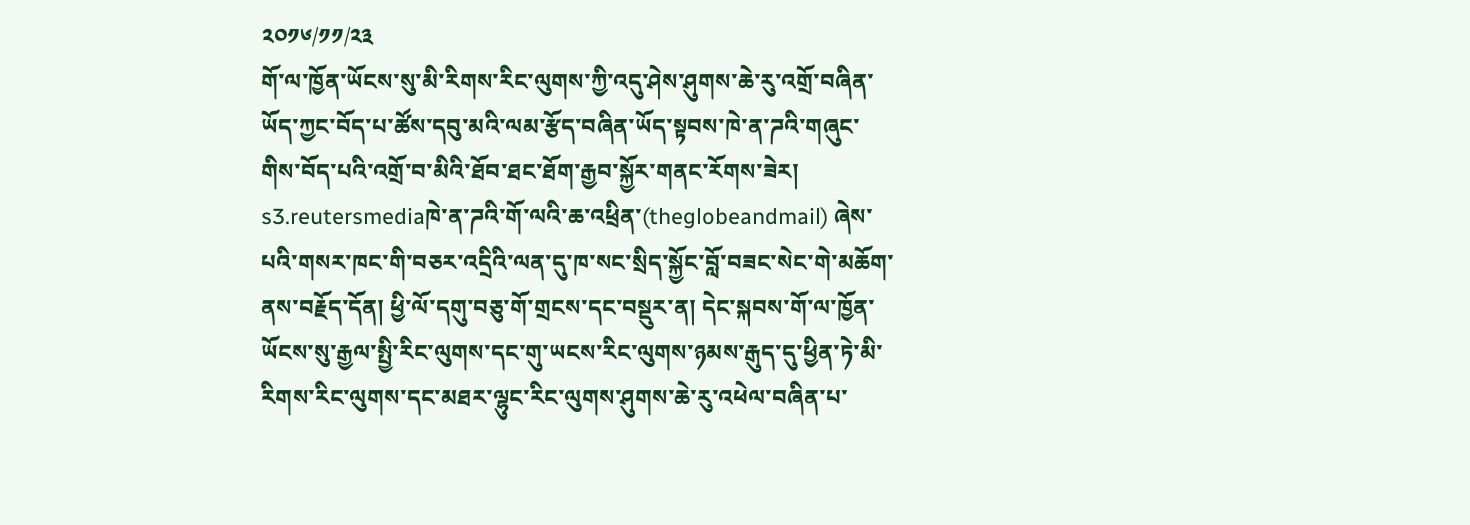༢༠༡༦/༡༡/༢༣
གོ་ལ་ཁྱོན་ཡོངས་སུ་མི་རིགས་རིང་ལུགས་ཀྱི་འདུ་ཤེས་ཤུགས་ཆེ་རུ་འགྲོ་བཞིན་ཡོད་ཀྱང་བོད་པ་ཚོས་དབུ་མའི་ལམ་རྩོད་བཞིན་ཡོད་སྟབས་ཁེ་ན་ཌའི་གཞུང་གིས་བོད་པའི་འགྲོ་བ་མིའི་ཐོབ་ཐང་ཐོག་རྒྱབ་སྐྱོར་གནང་རོགས་ཟེར།
s3.reutersmediaཁེ་ན་ཌའི་གོ་ལའི་ཆ་འཕྲིན་(theglobeandmail) ཞེས་པའི་གསར་ཁང་གི་བཅར་འདྲིའི་ལན་དུ་ཁ་སང་སྲིད་སྐྱོང་བློ་བཟང་སེང་གེ་མཆོག་ནས་བརྗོད་དོན། ཕྱི་ལོ་དགུ་བཅུ་གོ་གྲངས་དང་བསྡུར་ན། དེང་སྐབས་གོ་ལ་ཁྱོན་ཡོངས་སུ་རྒྱལ་སྤྱི་རིང་ལུགས་དང་གུ་ཡངས་རིང་ལུགས་ཉམས་རྒུད་དུ་ཕྱིན་ཏེ་མི་རིགས་རིང་ལུགས་དང་མཐར་ལྷུང་རིང་ལུགས་ཤུགས་ཆེ་རུ་འཕེལ་བཞིན་པ་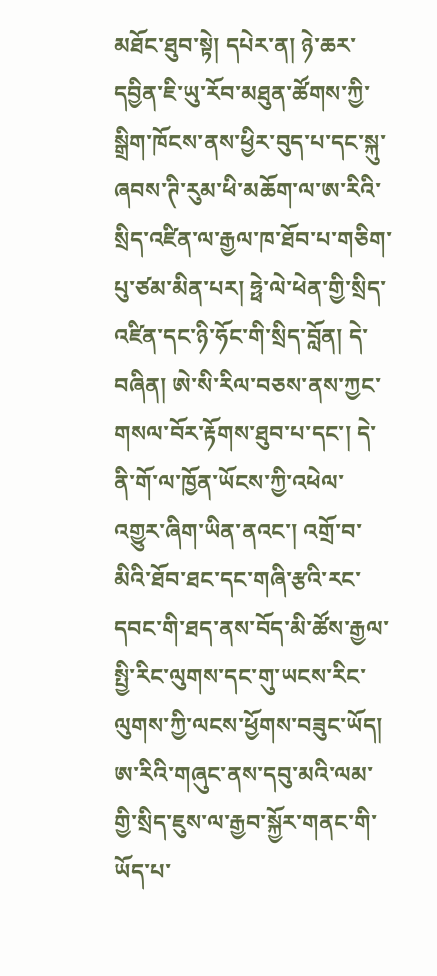མཐོང་ཐུབ་སྟེ། དཔེར་ན། ཉེ་ཆར་དབྱིན་ཇི་ཡུ་རོབ་མཐུན་ཚོགས་ཀྱི་སྒྲིག་ཁོངས་ནས་ཕྱིར་བུད་པ་དང་སྐུ་ཞབས་ཊི་རུམ་ཕི་མཆོག་ལ་ཨ་རིའི་སྲིད་འཛིན་ལ་རྒྱལ་ཁ་ཐོབ་པ་གཅིག་པུ་ཙམ་མིན་པར། ཧྥེ་ལེ་ཕེན་གྱི་སྲིད་འཛིན་དང་ཉི་ཧོང་གི་སྲིད་བློན། དེ་བཞིན། ཨེ་སི་རིལ་བཅས་ནས་ཀྱང་གསལ་བོར་རྟོགས་ཐུབ་པ་དང་། དེ་ནི་གོ་ལ་ཁྱོན་ཡོངས་ཀྱི་འཕེལ་འགྱུར་ཞིག་ཡིན་ནའང་། འགྲོ་བ་མིའི་ཐོབ་ཐང་དང་གཞི་རྩའི་རང་དབང་གི་ཐད་ནས་བོད་མི་ཚོས་རྒྱལ་སྤྱི་རིང་ལུགས་དང་གུ་ཡངས་རིང་ལུགས་ཀྱི་ལངས་ཕྱོགས་བཟུང་ཡོད། ཨ་རིའི་གཞུང་ནས་དབུ་མའི་ལམ་གྱི་སྲིད་ཇུས་ལ་རྒྱབ་སྐྱོར་གནང་གི་ཡོད་པ་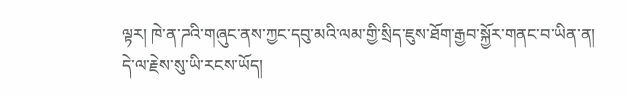ལྟར། ཁེ་ན་ཌའི་གཞུང་ནས་ཀྱང་དབུ་མའི་ལམ་གྱི་སྲིད་ཇུས་ཐོག་རྒྱབ་སྐྱོར་གནང་བ་ཡིན་ན། དེ་ལ་རྗེས་སུ་ཡི་རངས་ཡོད།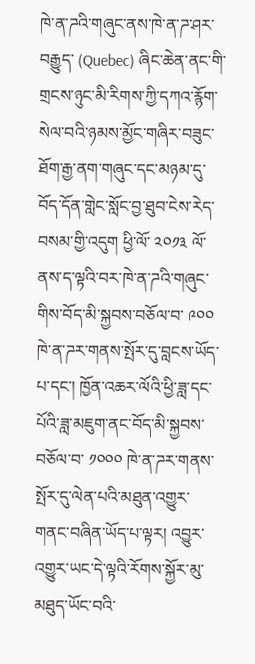ཁེ་ན་ཌའི་གཞུང་ནས་ཁེ་ན་ཌ་ཤར་བརྒྱུད་ (Quebec) ཞིང་ཆེན་ནང་གི་གྲངས་ཉུང་མི་རིགས་ཀྱི་དཀའ་རྙོག་སེལ་བའི་ཉམས་མྱོང་གཞིར་བཟུང་ཐོག་རྒྱ་ནག་གཞུང་དང་མཉམ་དུ་བོད་དོན་གླེང་སློང་བྱ་ཐུབ་ངེས་རེད་བསམ་གྱི་འདུག ཕྱི་ལོ་ ༢༠༡༣ ལོ་ནས་ད་ལྟའི་བར་ཁེ་ན་ཌའི་གཞུང་གིས་བོད་མི་སྐྱབས་བཅོལ་བ་ ༩༠༠ ཁེ་ན་ཌར་གནས་སྤོར་དུ་བླངས་ཡོད་པ་དང་། ཁྱོན་འཆར་ལོའི་ཕྱི་ཟླ་དང་པོའི་ཟླ་མཇུག་ནང་བོད་མི་སྐྱབས་བཅོལ་བ་ ༡༠༠༠ ཁེ་ན་ཌར་གནས་སྤོར་དུ་ལེན་པའི་མཐུན་འགྱུར་གནང་བཞིན་ཡོད་པ་ལྟར། འབྱུར་འགྱུར་ཡང་དེ་ལྟའི་རོགས་སྐྱོར་མུ་མཐུད་ཡོང་བའི་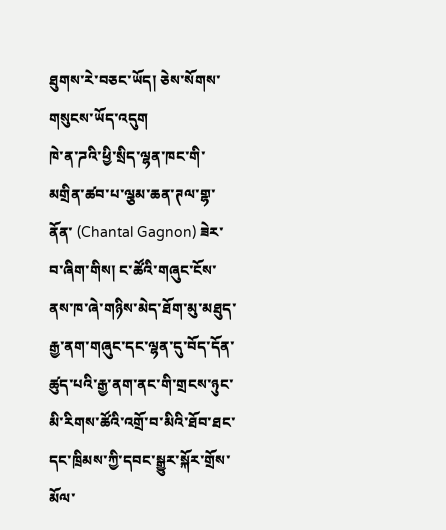ཐུགས་རེ་བཅང་ཡོད། ཅེས་སོགས་གསུངས་ཡོད་འདུག
ཁེ་ན་ཌའི་ཕྱི་སྲིད་ལྷན་ཁང་གི་མགྲིན་ཚབ་པ་ལྕམ་ཆན་ཊལ་གྷ་ནོན་ (Chantal Gagnon) ཟེར་བ་ཞིག་གིས། ང་ཚོའི་གཞུང་ངོས་ནས་ཁ་ཞེ་གཉིས་མེད་ཐོག་མུ་མཐུད་རྒྱ་ནག་གཞུང་དང་ལྷན་དུ་བོད་དོན་ཚུད་པའི་རྒྱ་ནག་ནང་གི་གྲངས་ཉུང་མི་རིགས་ཚོའི་འགྲོ་བ་མིའི་ཐོབ་ཐང་དང་ཁྲིམས་ཀྱི་དབང་སྒྱུར་སྐོར་གྲོས་མོལ་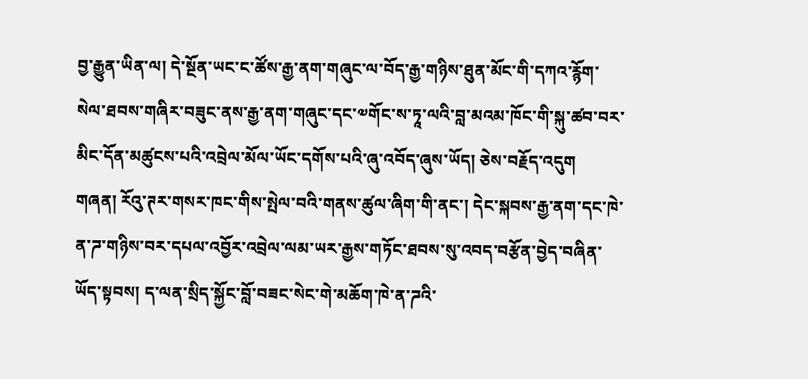བྱ་རྒྱུན་ཡིན་ལ། དེ་སྔོན་ཡང་ང་ཚོས་རྒྱ་ནག་གཞུང་ལ་བོད་རྒྱ་གཉིས་ཐུན་མོང་གི་དཀའ་རྙོག་སེལ་ཐབས་གཞིར་བཟུང་ནས་རྒྱ་ནག་གཞུང་དང་༧གོང་ས་ཏཱ་ལའི་བླ་མའམ་ཁོང་གི་སྐུ་ཚབ་བར་མིང་དོན་མཚུངས་པའི་འབྲེལ་མོལ་ཡོང་དགོས་པའི་ཞུ་འབོད་ཞུས་ཡོད། ཅེས་བརྗོད་འདུག
གཞན། རོའུ་ཊར་གསར་ཁང་གིས་སྤེལ་བའི་གནས་ཚུལ་ཞིག་གི་ནང་། དེང་སྐབས་རྒྱ་ནག་དང་ཁེ་ན་ཌ་གཉིས་བར་དཔལ་འབྱོར་འབྲེལ་ལམ་ཡར་རྒྱས་གཏོང་ཐབས་སུ་འབད་བརྩོན་བྱེད་བཞིན་ཡོད་སྟབས། ད་ལན་སྲིད་སྐྱོང་བློ་བཟང་སེང་གེ་མཆོག་ཁེ་ན་ཌའི་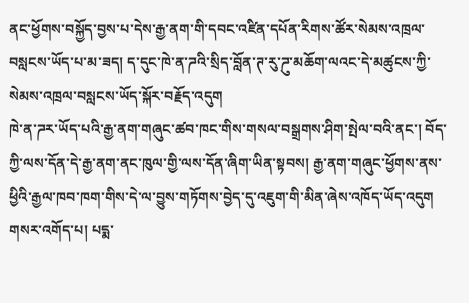ནང་ཕྱོགས་བསྐྱོད་བྱས་པ་དེས་རྒྱ་ནག་གི་དབང་འཛིན་དཔོན་རིགས་ཚོར་སེམས་འཁྲལ་བསླངས་ཡོད་པ་མ་ཟད། ད་དུང་ཁེ་ན་ཌའི་སྲིད་བློན་ཊ་རུ་ཌུ་མཆོག་ལའང་དེ་མཚུངས་ཀྱི་སེམས་འཁྲལ་བསླངས་ཡོད་སྐོར་བརྗོད་འདུག
ཁེ་ན་ཌར་ཡོད་པའི་རྒྱ་ནག་གཞུང་ཚབ་ཁང་གིས་གསལ་བསྒྲགས་ཤིག་སྤེལ་བའི་ནང་། བོད་ཀྱི་ལས་དོན་དེ་རྒྱ་ནག་ནང་ཁུལ་གྱི་ལས་དོན་ཞིག་ཡིན་སྟབས། རྒྱ་ནག་གཞུང་ཕྱོགས་ནས་ཕྱིའི་རྒྱལ་ཁབ་ཁག་གིས་དེ་ལ་བྱུས་གཏོགས་བྱེད་དུ་འཇུག་གི་མིན་ཞེས་འཁོད་ཡོད་འདུག
གསར་འགོད་པ། པདྨ་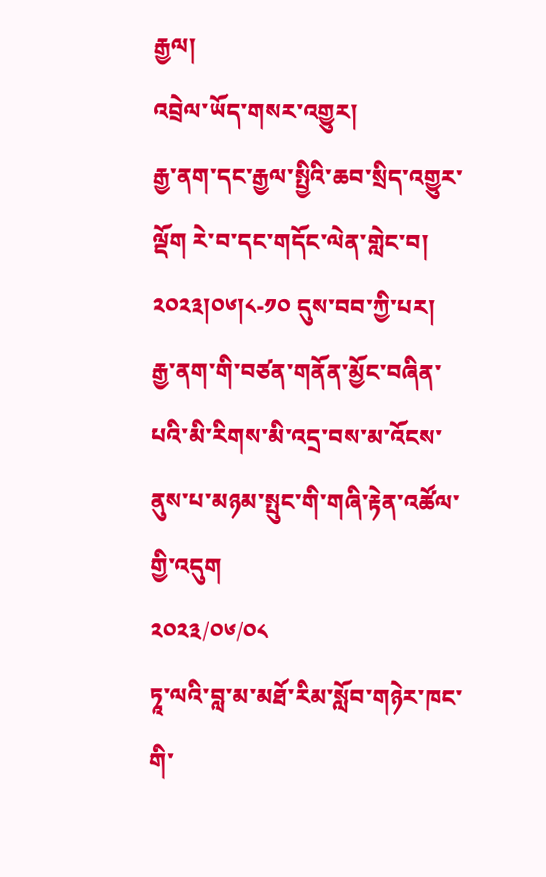རྒྱལ།
འབྲེལ་ཡོད་གསར་འགྱུར།
རྒྱ་ནག་དང་རྒྱལ་སྤྱིའི་ཆབ་སྲིད་འགྱུར་ལྡོག རེ་བ་དང་གདོང་ལེན་གླེང་བ། ༢༠༢༣།༠༦།༨-༡༠ དུས་བབ་ཀྱི་པར།
རྒྱ་ནག་གི་བཙན་གནོན་མྱོང་བཞིན་པའི་མི་རིགས་མི་འདྲ་བས་མ་འོངས་ནུས་པ་མཉམ་སྤུང་གི་གཞི་རྟེན་འཚོལ་གྱི་འདུག
༢༠༢༣/༠༦/༠༨
ཏཱ་ལའི་བླ་མ་མཐོ་རིམ་སློབ་གཉེར་ཁང་གི་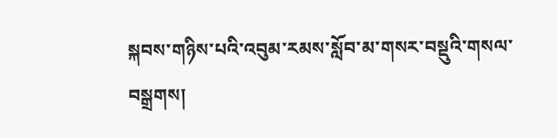སྐབས་གཉིས་པའི་འབུམ་རམས་སློབ་མ་གསར་བསྡུའི་གསལ་བསྒྲགས།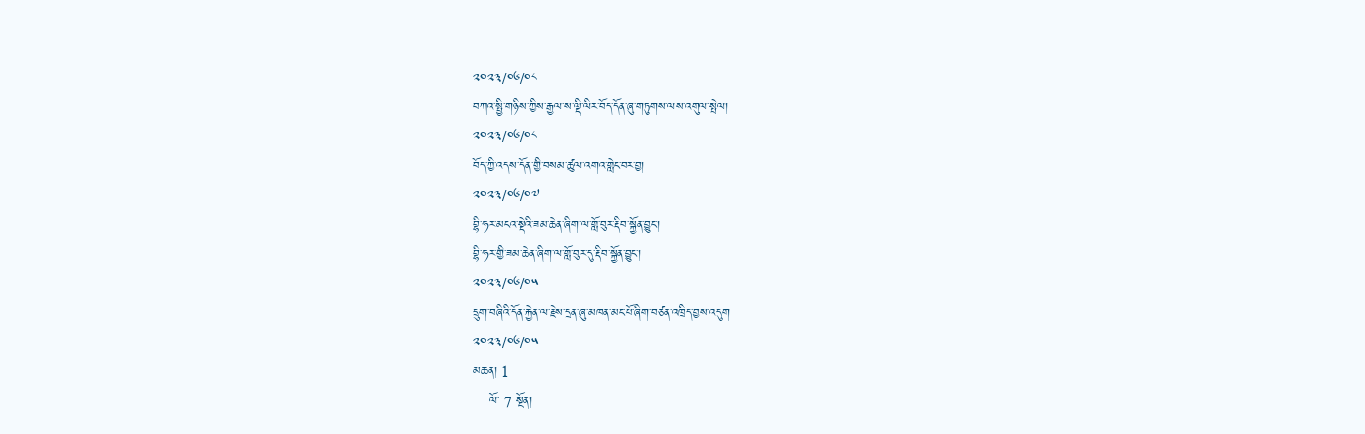༢༠༢༣/༠༦/༠༨
བཀའ་སྤྱི་གཉིས་ཀྱིས་རྒྱལ་ས་ལྡི་ལིར་བོད་དོན་ཞུ་གཏུགས་ལས་འགུལ་སྤེལ།
༢༠༢༣/༠༦/༠༨
བོད་ཀྱི་འདས་དོན་གྱི་བསམ་ཚུལ་འགའ་གླེང་བར་བྱ།
༢༠༢༣/༠༦/༠༧
བྷི་ཧར་མངའ་སྡེའི་ཟམ་ཆེན་ཞིག་ལ་གློ་བུར་རྡིབ་སྐྱོན་བྱུང་།
བྷི་ཧར་གྱི་ཟམ་ཆེན་ཞིག་ལ་གློ་བུར་དུ་རྡིབ་སྐྱོན་བྱུང་།
༢༠༢༣/༠༦/༠༥
དྲུག་བཞིའི་དོན་རྐྱེན་ལ་རྗེས་དྲན་ཞུ་མཁན་མང་པོ་ཞིག་བཙན་འཁྲིད་བྱས་འདུག
༢༠༢༣/༠༦/༠༥
མཆན། 1
    ལོ་ 7 སྔོན།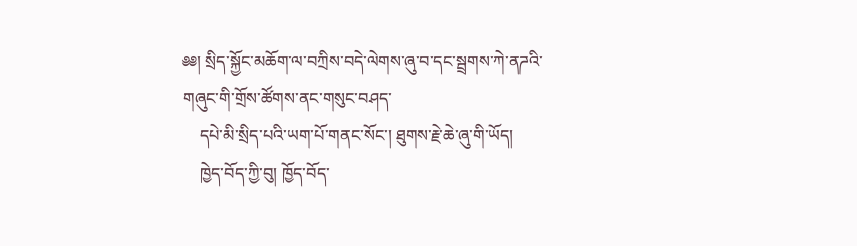༅༅། སྲིད་སྐྱོང་མཆོག་ལ་བཀྲིས་བདེ་ལེགས་ཞུ་བ་དང་སྦྲགས་ཀེ་ནཌའི་གཞུང་གི་གྲོས་ཚོགས་ནང་གསུང་བཤད་
    དཔེ་མི་སྲིད་པའི་ཡག་པོ་གནང་སོང་། ཐུགས་རྗེ་ཆེ་ཞུ་གི་ཡོད།
    ཁྱེད་བོད་ཀྱི་བུ། ཁྱོད་བོད་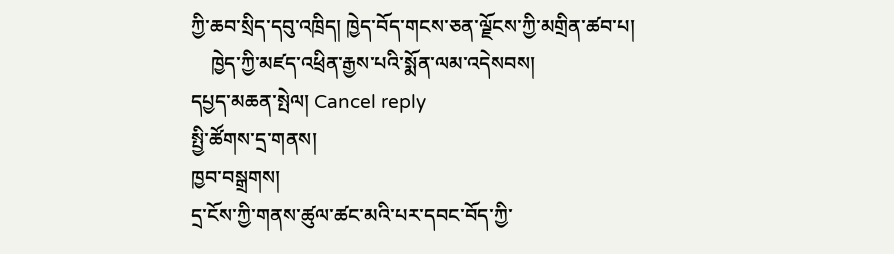ཀྱི་ཆབ་སྲིད་དབུ་འཁྲིད། ཁྱེད་བོད་གངས་ཅན་ལྗོངས་ཀྱི་མགྲིན་ཚབ་པ།
    ཁྱེད་ཀྱི་མཛད་འཕྲིན་རྒྱས་པའི་སྨོན་ལམ་འདེསབས།
དཔྱད་མཆན་སྤེལ། Cancel reply
སྤྱི་ཚོགས་དྲ་གནས།
ཁྱབ་བསྒྲགས།
དྲ་ངོས་ཀྱི་གནས་ཚུལ་ཚང་མའི་པར་དབང་བོད་ཀྱི་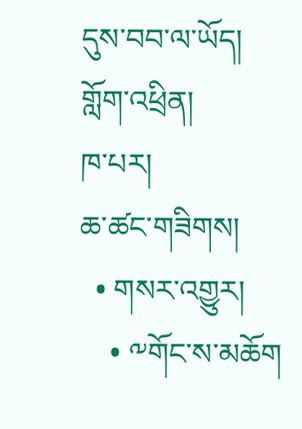དུས་བབ་ལ་ཡོད།
གློག་འཕྲིན།
ཁ་པར།
ཆ་ཚང་གཟིགས།
  • གསར་འགྱུར།
    • ༸གོང་ས་མཆོག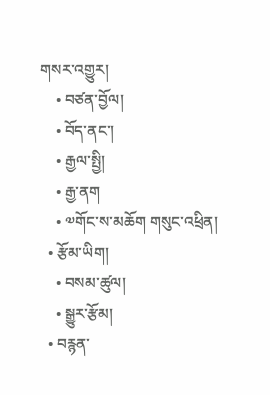གསར་འགྱུར།
    • བཙན་བྱོལ།
    • བོད་ནང་།
    • རྒྱལ་སྤྱི།
    • རྒྱ་ནག
    • ༧གོང་ས་མཆོག གསུང་འཕྲིན།
  • རྩོམ་ཡིག།
    • བསམ་ཚུལ།
    • སྒྱུར་རྩོམ།
  • བརྙན་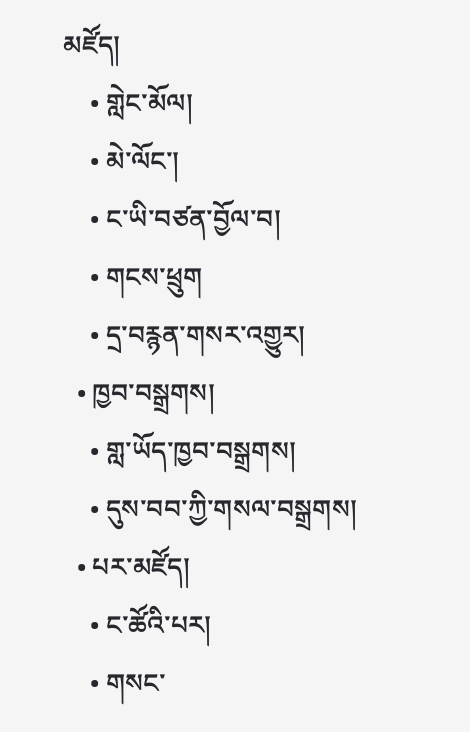མཛོད།
    • གླེང་མོལ།
    • མེ་ལོང་།
    • ང་ཡི་བཙན་བྱོལ་བ།
    • གངས་ཕྲུག
    • དྲ་བརྙན་གསར་འགྱུར།
  • ཁྱབ་བསྒྲགས།
    • གླ་ཡོད་ཁྱབ་བསྒྲགས།
    • དུས་བབ་ཀྱི་གསལ་བསྒྲགས།
  • པར་མཛོད།
    • ང་ཚོའི་པར།
    • གསང་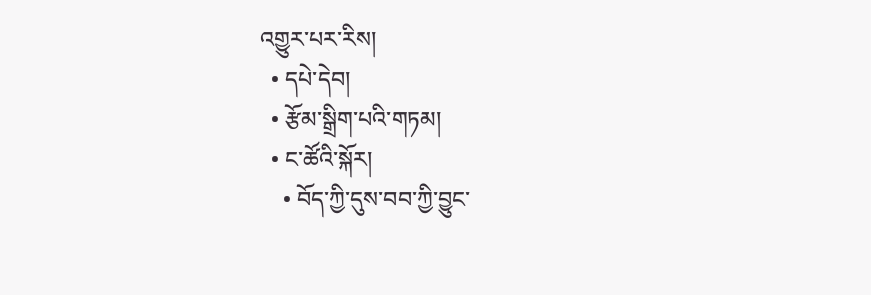འགྱུར་པར་རིས།
  • དཔེ་དེབ།
  • རྩོམ་སྒྲིག་པའི་གཏམ།
  • ང་ཚོའི་སྐོར།
    • བོད་ཀྱི་དུས་བབ་ཀྱི་བྱུང་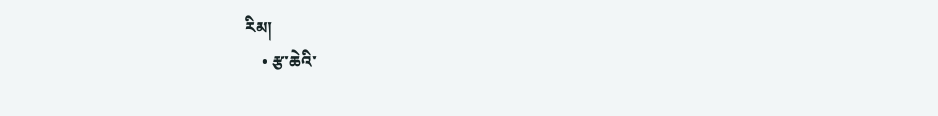རིམ།
    • རྩ་ཆེའི་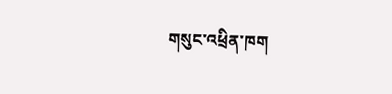གསུང་འཕྲིན་ཁག